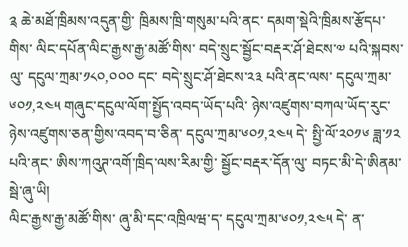༉ ཆེ་མཐོ་ཁྲིམས་འདུན་གྱི་ ཁྲིམས་ཁྲི་གསུམ་པའི་ནང་ དམག་སྡེའི་ཁྲིམས་རྩོདཔ་གིས་ ལིང་དཔོན་ལིང་རྒྱས་རྒྱ་མཚོ་གིས་ བདེ་སྲུང་སྦྱོང་བརྡར་ཤོ་ཐེངས་༧ པའི་སྐབས་ལུ་ དངུལ་ཀྲམ་༡༨༠,༠༠༠ དང་ བདེ་སྲུང་ཤོ་ཐེངས་༢༣ པའི་ནང་ལས་ དངུལ་ཀྲམ་༦༠༡,༢༤༥ གཞུང་དངུལ་ལོག་སྤྱོད་འབད་ཡོད་པའི་ ཉེས་འཛུགས་བཀལ་ཡོད་རུང་ ཉེས་འཛུགས་ཅན་གྱིས་འབད་བ་ཅིན་ དངུལ་ཀྲམ་༦༠༡,༢༤༥ དེ་ སྤྱི་ལོ་༢༠༡༦ ཟླ་༡༢ པའི་ནང་ ཨིས་ཀའུཊ་འགོ་ཁྲིད་ལས་རིམ་གྱི་ སྦྱོང་བརྡར་དོན་ལུ་ བཏང་མི་དེ་ཨིནམ་སྦེ་ཞུ་ཡི།
ལིང་རྒྱས་རྒྱ་མཚོ་གིས་ ཞུ་མི་དང་འཁྲིལཝ་ད་ དངུལ་ཀྲམ་༦༠༡,༢༤༥ དེ་ ན་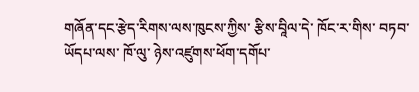གཞོན་དང་རྩེད་རིགས་ལས་ཁུངས་ཀྱིས་ རྩིས་བཱིལ་དེ་ ཁོང་ར་གིས་ བཏབ་ཡོདཔ་ལས་ ཁོ་ལུ་ ཉེས་འཛུགས་ཕོག་དགོཔ་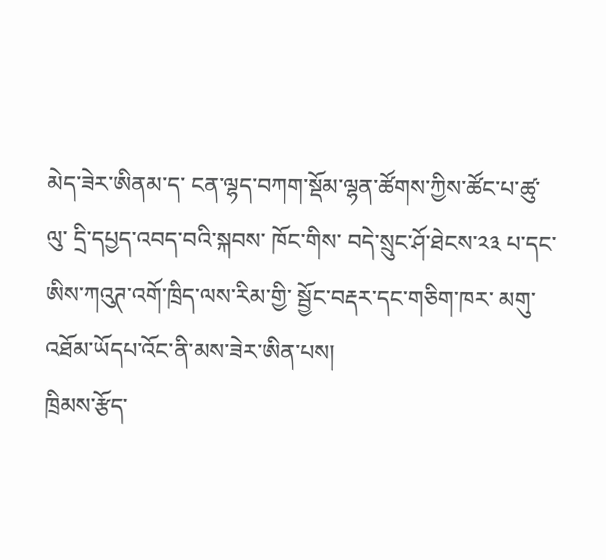མེད་ཟེར་ཨིནམ་ད་ ངན་ལྷད་བཀག་སྡོམ་ལྷན་ཚོགས་ཀྱིས་ཚོང་པ་ཚུ་ལུ་ དྲི་དཔྱད་འབད་བའི་སྐབས་ ཁོང་གིས་ བདེ་སྲུང་ཤོ་ཐེངས་༢༣ པ་དང་ ཨིས་ཀའུཊ་འགོ་ཁྲིད་ལས་རིམ་གྱི་ སྦྱོང་བརྡར་དང་གཅིག་ཁར་ མགུ་འཐོམ་ཡོདཔ་འོང་ནི་མས་ཟེར་ཨིན་པས།
ཁྲིམས་རྩོད་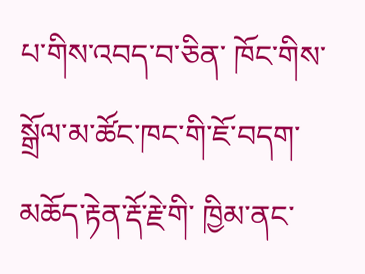པ་གིས་འབད་བ་ཅིན་ ཁོང་གིས་ སྒྲོལ་མ་ཚོང་ཁང་གི་ཇོ་བདག་ མཆོད་རྟེན་རྡོ་རྗེ་གི་ ཁྱིམ་ནང་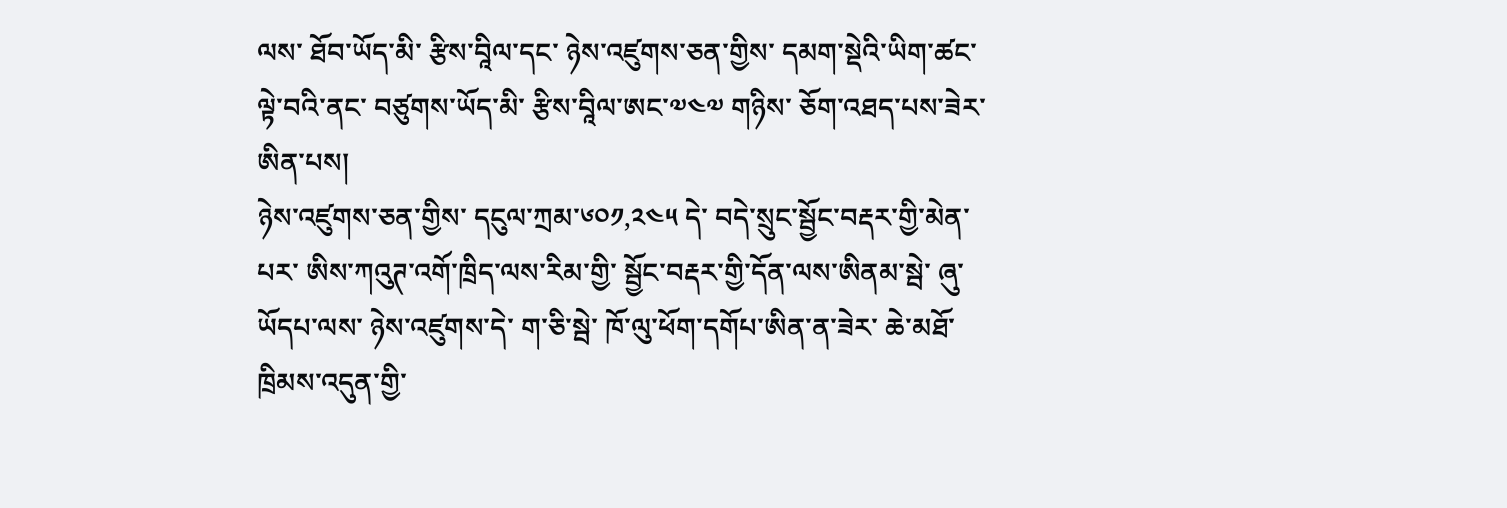ལས་ ཐོབ་ཡོད་མི་ རྩིས་བཱིལ་དང་ ཉེས་འཛུགས་ཅན་གྱིས་ དམག་སྡེའི་ཡིག་ཚང་ལྟེ་བའི་ནང་ བཙུགས་ཡོད་མི་ རྩིས་བཱིལ་ཨང་༧༤༧ གཉིས་ ཅོག་འཐད་པས་ཟེར་ཨིན་པས།
ཉེས་འཛུགས་ཅན་གྱིས་ དངུལ་ཀྲམ་༦༠༡,༢༤༥ དེ་ བདེ་སྲུང་སྦྱོང་བརྡར་གྱི་མེན་པར་ ཨིས་ཀའུཊ་འགོ་ཁྲིད་ལས་རིམ་གྱི་ སྦྱོང་བརྡར་གྱི་དོན་ལས་ཨིནམ་སྦེ་ ཞུ་ཡོདཔ་ལས་ ཉེས་འཛུགས་དེ་ ག་ཅི་སྦེ་ ཁོ་ལུ་ཕོག་དགོཔ་ཨིན་ན་ཟེར་ ཆེ་མཐོ་ཁྲིམས་འདུན་གྱི་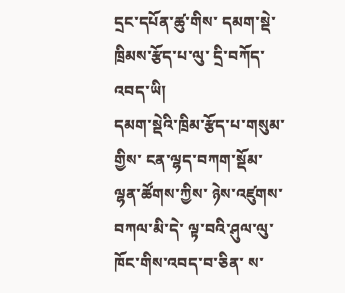དྲང་དཔོན་ཚུ་གིས་ དམག་སྡེ་ཁྲིམས་རྩོད་པ་ལུ་ དྲི་བཀོད་འབད་ཡི།
དམག་སྡེའི་ཁྲིམ་རྩོད་པ་གསུམ་གྱིས་ ངན་ལྷད་བཀག་སྡོམ་ལྷན་ཚོགས་ཀྱིས་ ཉེས་འཛུགས་བཀལ་མི་དེ་ ལྟ་བའི་ཤུལ་ལུ་ ཁོང་གིས་འབད་བ་ཅིན་ ས་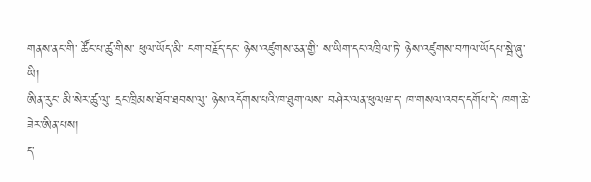གནས་ནང་གི་ ཚོང་པ་ཚུ་གིས་ ཕུལ་ཡོད་མི་ ངག་བརྗོད་དང་ ཉེས་འཛུགས་ཅན་གྱི་ ས་ཡིག་དང་འཁྲིལ་ཏེ་ ཉེས་འཛུགས་བཀལ་ཡོདཔ་སྦེ་ཞུ་ཡི།
ཨིན་རུང་ མི་སེར་ཚུ་ལུ་ དྲང་ཁྲིམས་ཐོབ་ཐབས་ལུ་ ཉེས་འདོགས་པའི་ཁ་ཐུག་ལས་ བཤེར་ལན་ཕུལཝ་ད་ ཁ་གསལ་འབད་དགོཔ་དེ་ ཁག་ཆེ་ཟེར་ཨིན་པས།
ད་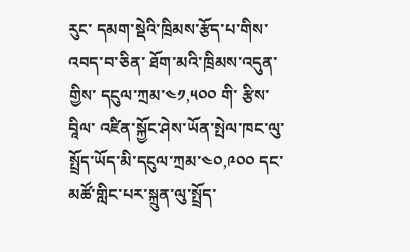རུང་ དམག་སྡེའི་ཁྲིམས་རྩོད་པ་གིས་འབད་བ་ཅིན་ ཐོག་མའི་ཁྲིམས་འདུན་གྱིས་ དངུལ་ཀྲམ་༤༡,༥༠༠ གི་ རྩིས་བཱིལ་ འཛིན་སྐྱོང་ཤེས་ཡོན་སྤེལ་ཁང་ལུ་ སྤྲོད་ཡོད་མི་དངུལ་ཀྲམ་༤༠,༩༠༠ དང་ མཚོ་གླིང་པར་སྐྲུན་ལུ་སྤྲོད་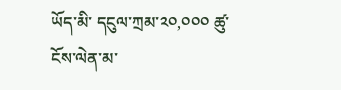ཡོད་མི་ དངུལ་ཀྲམ་༢༠,༠༠༠ ཚུ་ ངོས་ལེན་མ་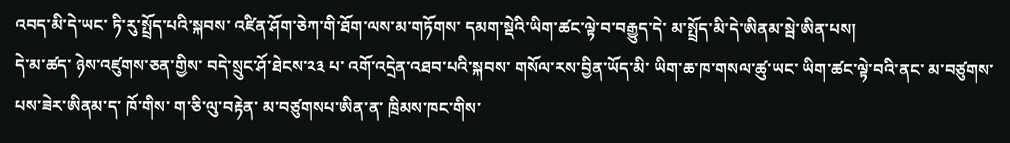འབད་མི་དེ་ཡང་ ཏི་རུ་སྤྲོད་པའི་སྐབས་ འཛིན་ཤོག་ཅེཀ་གི་ཐོག་ལས་མ་གཏོགས་ དམག་སྡེའི་ཡིག་ཚང་ལྟེ་བ་བརྒྱུད་དེ་ མ་སྤྲོད་མི་དེ་ཨིནམ་སྦེ་ཨིན་པས།
དེ་མ་ཚད་ ཉེས་འཛུགས་ཅན་གྱིས་ བདེ་སྲུང་ཤོ་ཐེངས་༢༣ པ་ འགོ་འདྲེན་འཐབ་པའི་སྐབས་ གསོལ་རས་བྱིན་ཡོད་མི་ ཡིག་ཆ་ཁ་གསལ་ཚུ་ཡང་ ཡིག་ཚང་ལྟེ་བའི་ནང་ མ་བཙུགས་པས་ཟེར་ཨིནམ་ད་ ཁོ་གིས་ ག་ཅི་ལུ་བརྟེན་ མ་བཙུགསཔ་ཨིན་ན་ ཁྲིམས་ཁང་གིས་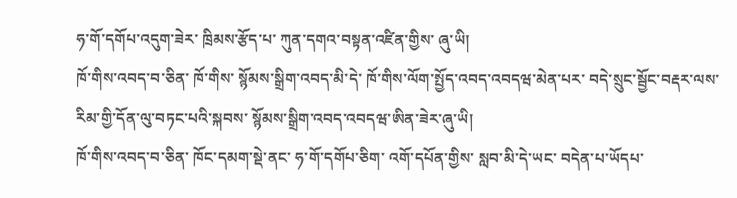ཧ་གོ་དགོཔ་འདུག་ཟེར་ ཁྲིམས་རྩོད་པ་ ཀུན་དགའ་བསྟན་འཛིན་གྱིས་ ཞུ་ཡི།
ཁོ་གིས་འབད་བ་ཅིན་ ཁོ་གིས་ སྙོམས་སྒྲིག་འབད་མི་དེ་ ཁོ་གིས་ལོག་སྤྱོད་འབད་འབདཝ་མེན་པར་ བདེ་སྲུང་སྦྱོང་བརྡར་ལས་རིམ་གྱི་དོན་ལུ་བཏང་པའི་སྐབས་ སྙོམས་སྒྲིག་འབད་འབདཝ་ཨིན་ཟེར་ཞུ་ཡི།
ཁོ་གིས་འབད་བ་ཅིན་ ཁོང་དམག་སྡེ་ནང་ ཧ་གོ་དགོཔ་ཅིག་ འགོ་དཔོན་གྱིས་ སླབ་མི་དེ་ཡང་ བདེན་པ་ཡོདཔ་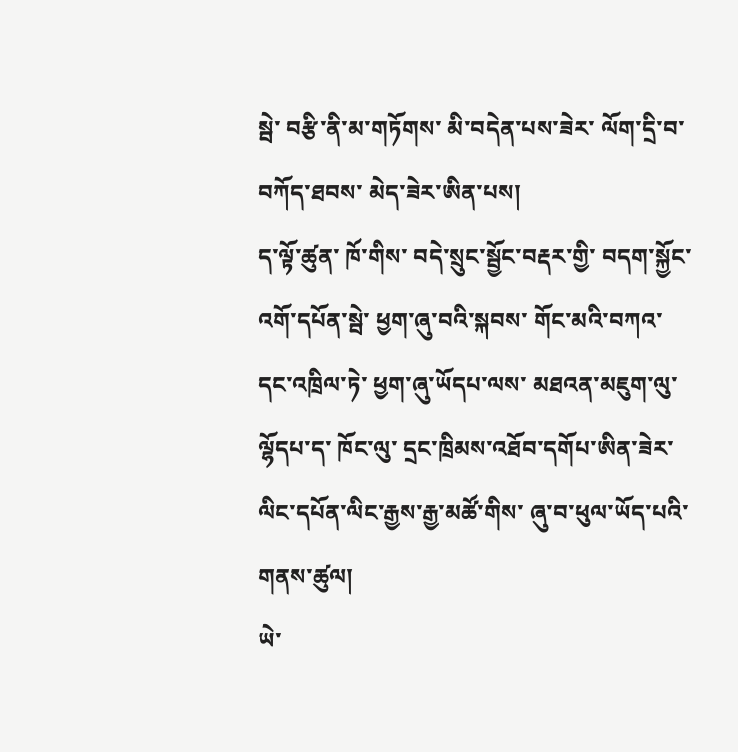སྦེ་ བརྩི་ནི་མ་གཏོགས་ མི་བདེན་པས་ཟེར་ ལོག་དྲི་བ་བཀོད་ཐབས་ མེད་ཟེར་ཨིན་པས།
ད་ལྟོ་ཚུན་ ཁོ་གིས་ བདེ་སྲུང་སྦྱོང་བརྡར་གྱི་ བདག་སྐྱོང་འགོ་དཔོན་སྦེ་ ཕྱག་ཞུ་བའི་སྐབས་ གོང་མའི་བཀའ་དང་འཁྲིལ་ཏེ་ ཕྱག་ཞུ་ཡོདཔ་ལས་ མཐའན་མཇུག་ལུ་ལྷོདཔ་ད་ ཁོང་ལུ་ དྲང་ཁྲིམས་འཐོབ་དགོཔ་ཨིན་ཟེར་ ལིང་དཔོན་ལིང་རྒྱས་རྒྱ་མཚོ་གིས་ ཞུ་བ་ཕུལ་ཡོད་པའི་གནས་ཚུལ།
ཡེ་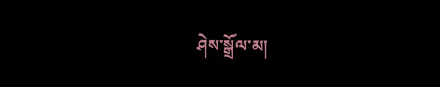ཤེས་སྒྲོལ་མ།